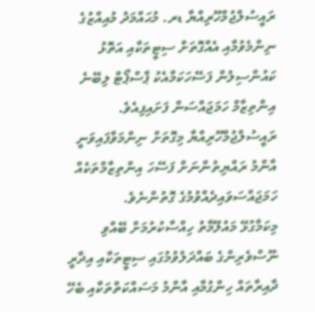ރައީސުލްޖުމްހޫރިއްޔާ ޑރ. މުޙައްމަދު މުއިއްޒުގެ ނިންމެވުމާއި އެއްގޮތަށް ސިޓީތަކާއި އަތޮޅު ކައުންސިލުން ފަސޭހަކަމާއެކު ޕާސްޕޯޓް ލިބޭނެ އިންތިޒާމް ހަމަޖައްސަން ފަށައިފިއެވެ. ރައީސުލްޖުމްހޫރިއްޔާ މިގޮތަށް ނިންމަވާފައިވަނީ އާންމު ރައްޔިތުންނަށް ފަސޭހަ އިންތިޒާމްތަކެއް ހަމަޖައްސަވައިދެއްވުމުގެ ގޮތުންނެވެ.
މިކަމާގުޅޭ މައުލޫމާތު ހިއްސާކުރުމަށް ބޭއްވި ނޫސްވެރިންގެ ބައްދަލުވުމުގައި ސިޓީތަކާއި އިދާރީ ދާއިރާތައް ހިންގުމާއި އާންމު މަސައްކަތްތަކާއި ބެހޭ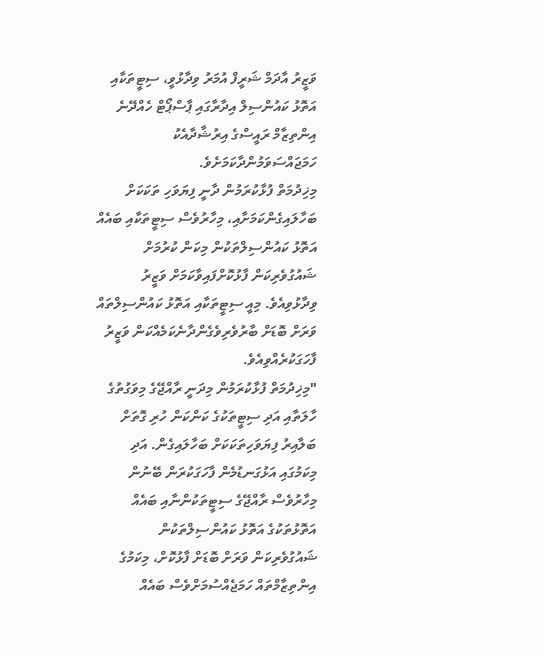ވަޒީރު އާދަމް ޝަރީފް އުމަރު ވިދާޅުވީ، ސިޓީތަކާއި އަތޮޅު ކައުންސިލް އިދާރާގައި ޕާސްޕޯޓް ހެއްދޭނެ އިންތިޒާމް ރައީސްގެ އިރުޝާދާއެކު ހަމަޖައްސަވަމުންދާކަމަށެވެ.
މިޚިދުމަތް ފުޅާކުރަމުން ދާނީ ފިޔަވަހި ތަކަކަށް ބަހާލައިގެންކަމަށާއި، މިހާރުވެސް ސިޓީތަކާއި ބައެއް އަތޮޅު ކައުންސިލްތަކުން މިކަން ކުރުމަށް ޝައުގުވެރިކަން ފާޅުކޮށްފައިވާކަމަށް ވަޒީރު ވިދާޅުވިއެވެ. މިއީ ސިޓީތަކާއި އަތޮޅު ކައުންސިލްތައް ވަރަށް ބޮޑަށް ބާރުވެރިވެގެންދާނެކަމެއްކަން ވަޒީރު ފާހަގަކުރެއްވިއެވެ.
"މިޚިދުމަތް ފުޅާކުރަމުން މިދަނީ ރާއްޖޭގެ މިވަގުތުގެ ހާލަތާއި އަދި ސިޓީތަކުގެ ކަންކަން ހުރި ގޮތަށް ބަލާއިރު ފިޔަވަހިތަކަކަށް ބަހާލައިގެން. އަދި މިކަމުގައި އަޅުގަނޑުމެން ފާހަގަކުރަން ބޭނުން މިހާރުވެސް ރާއްޖޭގެ ސިޓީތަކުންނާއި ބައެއް އަތޮޅުތަކުގެ އަތޮޅު ކައުންސިލްތަކުން ޝައުގުވެރިކަން ވަރަށް ބޮޑަށް ފާޅުކޮށް، މިކަމުގެ އިންތިޒާމްތައް ހަމަޖެއްސުމަށްވެސް ބައެއް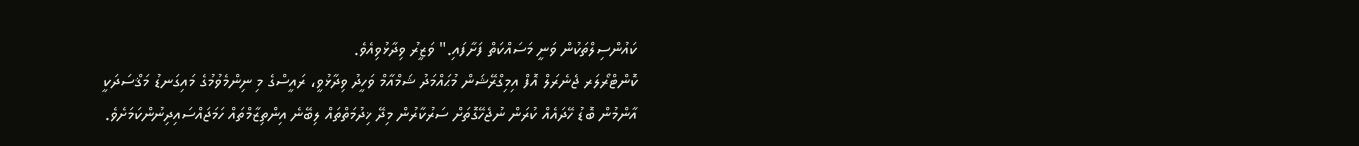ކައުންސިލްތަކުން ވަނީ މަސައްކަތް ފަށާފައި." ވަޒީރު ވިދާޅުވިއެވެ.
ކޮންޓްރޯލަރ ޖެނެރަލް އޮފް އިމިގްރޭޝަން މުޙައްމަދު ޝަމްއާމް ވަހީދު ވިދާޅުވީ، ރައީސްގެ މި ނިންމެވުމުގެ މައިގަނޑު މަޤްސަދަކީ އާންމުން ބޮޑު ހޭދައެއް ކުރަން ނުޖެހޭގޮތަށް ސަރުކާރުން މިދޭ ޚިދުމަތްތައް ލިބޭނެ އިންތިޒާމްތައް ހަމަޖައްސައިދިނުންކަމަށެވެ.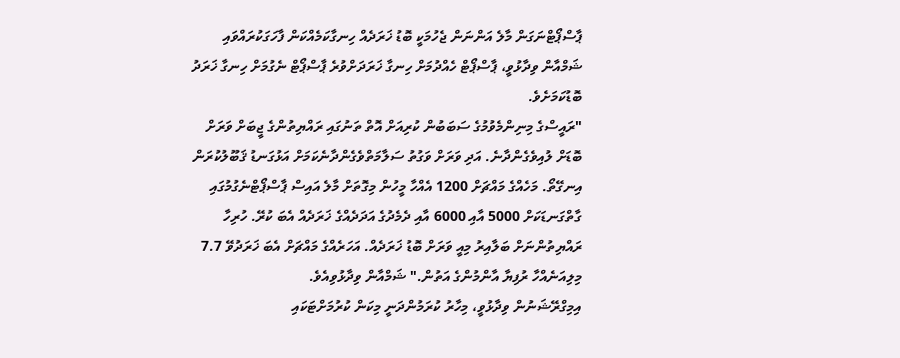ޕާސްޕޯޓްނަގަން މާލެ އަންނަން ޖެހުމަކީ ބޮޑު ޚަރަދެއް ހިނގާކަމެއްކަން ފާހަގަކުރައްވައި ޝަމްއާން ވިދާޅުވީ، ޕާސްޕޯޓް ހެއްދުމަށް ހިނގާ ޚަރަދަށްވުރެ ޕާސްޕޯޓް ނެގުމަށް ހިނގާ ޚަރަދު ބޮޑުކަމަށެވެ.
"ރައީސްގެ މިނިންމެވުމުގެ ސަބަބުން ކުރިއަށް އޮތް ތަނުގައި ރައްޔިތުންގެ ޖީބަށް ވަރަށް ބޮޑަށް ލުއިވެގެންދާނެ. އަދި ވަރަށް ވަގުތު ސަލާމަތްވެގެންދާނެކަމަށް އަޅުގަނޑު ޤަބޫލުކުރަން އިނގޭތޯ. މަހެއްގެ މައްޗަށް 1200 އެއްހާ މީހުން މިގޮތަށް މާލެ އައިސް ޕާސްޕޯޓްނެގުމުގައި ގާތްގަނޑަކަށް 5000 އާއި 6000 އާއި ދެމެދުގެ އަދަދެއްގެ ޚަރަދެއް އެބަ ކުރޭ. ހުރިހާ ރައްޔިތުންނަށް ބަލާއިރު މިއީ ވަރަށް ބޮޑު ޚަރަދެއް. އަހަރެއްގެ މައްޗަށް އެބަ ޚަރަދުވޭ 7.7 މިލިއަނެއްހާ ރުފިޔާ އާންމުންގެ އަތުން." ޝަމްއާން ވިދާޅުވިއެވެ.
އިމިގްރޭޝަނުން ވިދާޅުވީ، މިހާރު ކުރަމުންދަނީ މިކަން ކުރުމަށްޓަކައި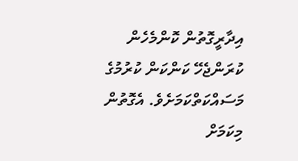އިދާރީގޮތުން ކޮންމެހެން ކުރަންޖެހޭ ކަންކަން ކުރުމުގެ މަސައްކަތްކަމަށެވެ. އެގޮތުން މިކަމަށް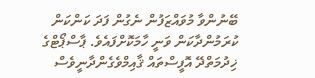ބޭނުންވާ މުވައްޒަފުން ނެގުން ފަދަ ކަންކަން ކުރަމުންދާކަން ވަނީ ހާމަކޮށްފައެވެ. ޕާސްޕޯޓްގެ ޚިދުމަތްދޭ އޮފީސްތައް ޤާއިމްވެގެންދާނީވެސް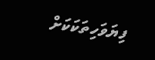ފިޔަވަހިތަކަކަށް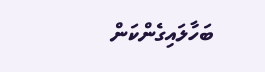ބަހާލައިގެންކަން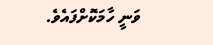ވަނީ ހާމަކޮށްފައެވެ.